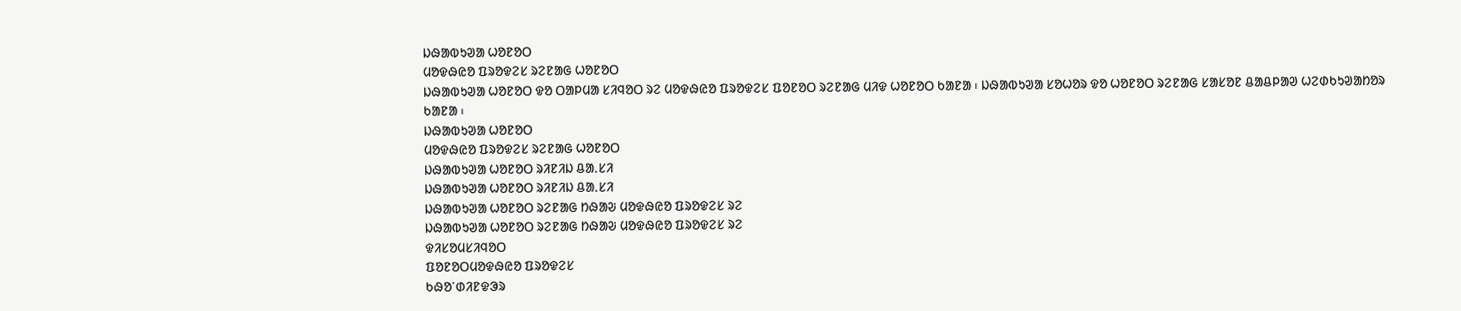ᱡᱷᱟᱵᱩᱣᱟ ᱦᱚᱱᱚᱛ
ᱢᱚᱫᱷᱭᱚ ᱯᱨᱚᱫᱮᱥ ᱨᱮᱱᱟᱜ ᱦᱚᱱᱚᱛ
ᱡᱷᱟᱵᱩᱣᱟ ᱦᱚᱱᱚᱛ ᱫᱚ ᱛᱟᱞᱢᱟ ᱥᱤᱧᱚᱛ ᱨᱮ ᱢᱚᱫᱷᱭᱚ ᱯᱨᱚᱫᱮᱥ ᱯᱚᱱᱚᱛ ᱨᱮᱱᱟᱜ ᱢᱤᱫ ᱦᱚᱱᱚᱛ ᱠᱟᱱᱟ ᱾ ᱡᱷᱟᱵᱩᱣᱟ ᱥᱚᱦᱚᱨ ᱫᱚ ᱦᱚᱱᱚᱛ ᱨᱮᱱᱟᱜ ᱥᱟᱥᱚᱱ ᱪᱟᱪᱞᱟᱣ ᱦᱮᱰᱠᱩᱣᱟᱴᱚᱨ ᱠᱟᱱᱟ ᱾
ᱡᱷᱟᱵᱩᱣᱟ ᱦᱚᱱᱚᱛ
ᱢᱚᱫᱷᱭᱚ ᱯᱨᱚᱫᱮᱥ ᱨᱮᱱᱟᱜ ᱦᱚᱱᱚᱛ
ᱡᱷᱟᱵᱩᱣᱟ ᱦᱚᱱᱚᱛ ᱨᱤᱱᱤᱡ ᱪᱟᱹᱥᱤ
ᱡᱷᱟᱵᱩᱣᱟ ᱦᱚᱱᱚᱛ ᱨᱤᱱᱤᱡ ᱪᱟᱹᱥᱤ
ᱡᱷᱟᱵᱩᱣᱟ ᱦᱚᱱᱚᱛ ᱨᱮᱱᱟᱜ ᱴᱷᱟᱶ ᱢᱚᱫᱷᱭᱚ ᱯᱨᱚᱫᱮᱥ ᱨᱮ
ᱡᱷᱟᱵᱩᱣᱟ ᱦᱚᱱᱚᱛ ᱨᱮᱱᱟᱜ ᱴᱷᱟᱶ ᱢᱚᱫᱷᱭᱚ ᱯᱨᱚᱫᱮᱥ ᱨᱮ
ᱫᱤᱥᱚᱢᱥᱤᱧᱚᱛ
ᱯᱚᱱᱚᱛᱢᱚᱫᱷᱭᱚ ᱯᱨᱚᱫᱮᱥ
ᱠᱷᱚᱸᱰᱤᱱᱫᱳᱨ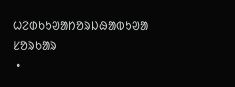ᱦᱮᱰᱠᱩᱣᱟᱴᱚᱨᱡᱷᱟᱵᱩᱣᱟ
ᱥᱚᱨᱠᱟᱨ
 •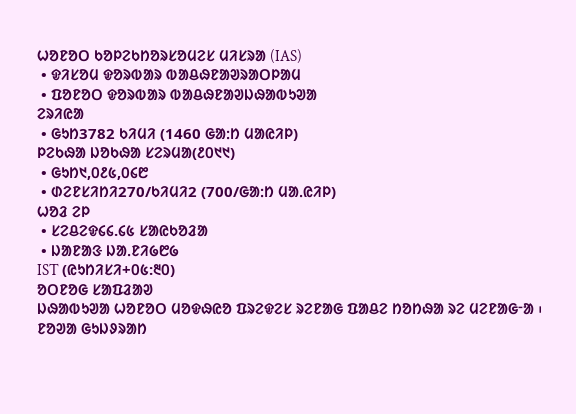ᱦᱚᱱᱚᱛ ᱠᱚᱞᱮᱠᱴᱚᱨᱥᱚᱢᱮᱥ ᱢᱤᱥᱨᱟ (IAS)
 • ᱫᱤᱥᱚᱢ ᱫᱚᱨᱵᱟᱨ ᱵᱟᱪᱷᱱᱟᱣᱨᱟᱛᱞᱟᱢ
 • ᱯᱚᱱᱚᱛ ᱫᱚᱨᱵᱟᱨ ᱵᱟᱪᱷᱱᱟᱣᱡᱷᱟᱵᱩᱣᱟ
ᱮᱨᱤᱭᱟ
 • ᱜᱩᱴ3782 ᱠᱤᱢᱤ (1460 ᱜᱟᱺᱴ ᱢᱟᱭᱤᱞ)
ᱞᱮᱠᱷᱟ ᱡᱚᱠᱷᱟ ᱥᱮᱨᱢᱟ(᱒᱐᱑᱑)
 • ᱜᱩᱴ᱑,᱐᱒᱕,᱐᱔᱘
 • ᱰᱮᱱᱥᱤᱴᱤ270/ᱠᱤᱢᱤ2 (700/ᱜᱟᱺᱴ ᱢᱟᱹᱭᱤᱞ)
ᱦᱚᱲ ᱮᱞ
 • ᱥᱮᱪᱮᱫ᱔᱔.᱔᱕ ᱥᱟᱭᱠᱚᱲᱟ
 • ᱡᱟᱱᱟᱝ ᱡᱟᱹᱱᱤ᱙᱘᱙
IST (ᱭᱩᱴᱤᱥᱤ+᱐᱕:᱓᱐)
ᱚᱛᱱᱚᱜ ᱥᱟᱯᱲᱟᱣ
ᱡᱷᱟᱵᱩᱣᱟ ᱦᱚᱱᱚᱛ ᱢᱚᱫᱷᱭᱚ ᱯᱨᱮᱫᱮᱥ ᱨᱮᱱᱟᱜ ᱯᱟᱪᱮ ᱴᱚᱴᱷᱟ ᱨᱮ ᱢᱮᱱᱟᱜᱼᱟ ᱾ ᱱᱚᱣᱟ ᱜᱩᱡᱽᱨᱟᱴ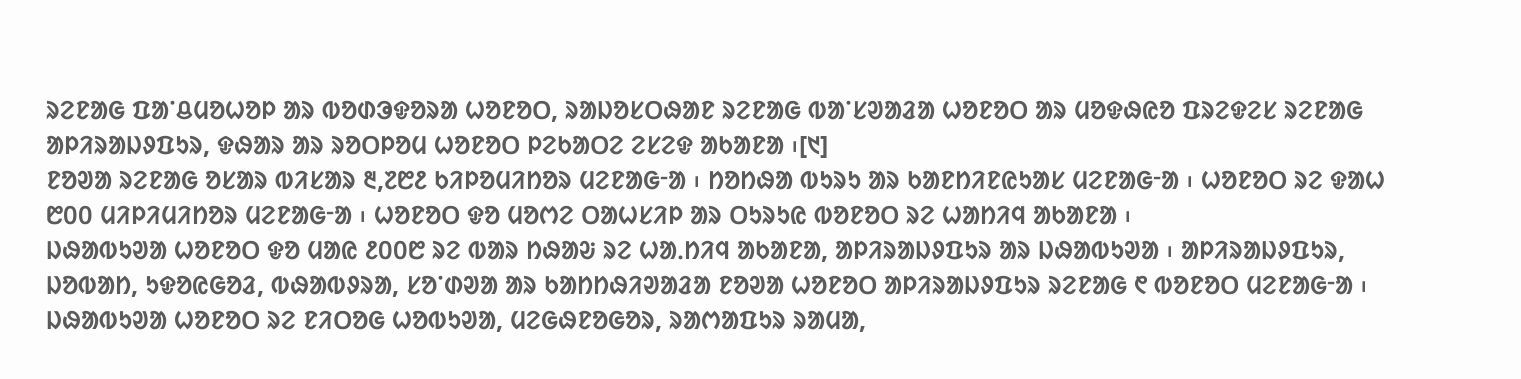ᱨᱮᱱᱟᱜ ᱯᱟᱸᱪᱢᱚᱦᱚᱞ ᱟᱨ ᱵᱚᱰᱳᱫᱚᱨᱟ ᱦᱚᱱᱚᱛ, ᱨᱟᱡᱚᱥᱛᱷᱟᱱ ᱨᱮᱱᱟᱜ ᱵᱟᱸᱥᱣᱟᱲᱟ ᱦᱚᱱᱚᱛ ᱟᱨ ᱢᱚᱫᱷᱭᱚ ᱯᱨᱮᱫᱮᱥ ᱨᱮᱱᱟᱜ ᱟᱞᱤᱨᱟᱡᱽᱯᱩᱨ, ᱫᱷᱟᱨ ᱟᱨ ᱨᱚᱛᱞᱚᱢ ᱦᱚᱱᱚᱛ ᱞᱮᱠᱟᱛᱮ ᱮᱥᱮᱫ ᱟᱠᱟᱱᱟ ᱾[᱑]
ᱱᱚᱣᱟ ᱨᱮᱱᱟᱜ ᱚᱥᱟᱨ ᱵᱤᱥᱟᱨ ᱓,᱗᱘᱒ ᱠᱤᱞᱚᱢᱤᱴᱚᱨ ᱢᱮᱱᱟᱜᱼᱟ ᱾ ᱴᱚᱴᱷᱟ ᱵᱩᱨᱩ ᱟᱨ ᱠᱟᱱᱴᱤᱱᱭᱩᱟᱥ ᱢᱮᱱᱟᱜᱼᱟ ᱾ ᱦᱚᱱᱚᱛ ᱨᱮ ᱫᱟᱦ ᱘᱐᱐ ᱢᱤᱞᱤᱢᱤᱴᱚᱨ ᱢᱮᱱᱟᱜᱼᱟ ᱾ ᱦᱚᱱᱚᱛ ᱫᱚ ᱢᱚᱬᱮ ᱛᱟᱦᱥᱤᱞ ᱟᱨ ᱛᱩᱨᱩᱭ ᱵᱚᱱᱚᱛ ᱨᱮ ᱦᱟᱴᱤᱧ ᱟᱠᱟᱱᱟ ᱾
ᱡᱷᱟᱵᱩᱣᱟ ᱦᱚᱱᱚᱛ ᱫᱚ ᱢᱟᱭ ᱒᱐᱐᱘ ᱨᱮ ᱵᱟᱨ ᱴᱷᱟᱶ ᱨᱮ ᱦᱟᱹᱴᱤᱧ ᱟᱠᱟᱱᱟ, ᱟᱞᱤᱨᱟᱡᱽᱯᱩᱨ ᱟᱨ ᱡᱷᱟᱵᱩᱣᱟ ᱾ ᱟᱞᱤᱨᱟᱡᱽᱯᱩᱨ, ᱡᱚᱵᱟᱴ, ᱩᱫᱚᱭᱜᱚᱲ, ᱵᱷᱟᱵᱽᱨᱟ, ᱥᱚᱸᱰᱣᱟ ᱟᱨ ᱠᱟᱴᱴᱷᱤᱣᱟᱲᱟ ᱱᱚᱣᱟ ᱦᱚᱱᱚᱛ ᱟᱞᱤᱨᱟᱡᱽᱯᱩᱨ ᱨᱮᱱᱟᱜ ᱖ ᱵᱚᱱᱚᱛ ᱢᱮᱱᱟᱜᱼᱟ ᱾ ᱡᱷᱟᱵᱩᱣᱟ ᱦᱚᱱᱚᱛ ᱨᱮ ᱱᱤᱛᱚᱜ ᱦᱚᱵᱩᱣᱟ, ᱢᱮᱜᱷᱱᱚᱜᱚᱨ, ᱨᱟᱬᱟᱯᱩᱨ ᱨᱟᱢᱟ,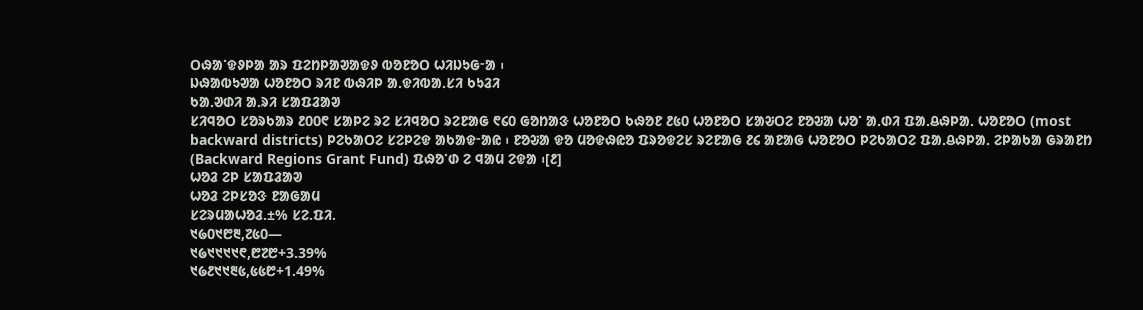ᱛᱷᱟᱸᱫᱽᱞᱟ ᱟᱨ ᱯᱮᱴᱞᱟᱣᱟᱫᱽ ᱵᱚᱱᱚᱛ ᱦᱤᱡᱩᱜᱼᱟ ᱾
ᱡᱷᱟᱵᱩᱣᱟ ᱦᱚᱱᱚᱛ ᱨᱤᱱ ᱵᱷᱤᱞ ᱟᱹᱫᱤᱵᱟᱹᱥᱤ ᱠᱩᱲᱤ
ᱠᱟᱹᱣᱰᱤ ᱟᱹᱨᱤ ᱥᱟᱯᱲᱟᱣ
ᱥᱤᱧᱚᱛ ᱥᱚᱨᱠᱟᱨ ᱒᱐᱐᱖ ᱥᱟᱞᱮ ᱨᱮ ᱥᱤᱧᱚᱛ ᱨᱮᱱᱟᱜ ᱖᱔᱐ ᱜᱚᱴᱟᱝ ᱦᱚᱱᱚᱛ ᱠᱷᱚᱱ ᱒᱕᱐ ᱦᱚᱱᱚᱛ ᱥᱟᱶᱛᱮ ᱱᱚᱶᱟ ᱦᱚᱸ ᱟᱹᱰᱤ ᱯᱟᱹᱪᱷᱞᱟᱹ ᱦᱚᱱᱚᱛ (most backward districts) ᱞᱮᱠᱟᱛᱮ ᱥᱮᱞᱮᱫ ᱟᱠᱟᱫᱼᱟᱭ ᱾ ᱱᱚᱶᱟ ᱫᱚ ᱢᱚᱫᱷᱭᱚ ᱯᱨᱚᱫᱮᱥ ᱨᱮᱱᱟᱜ ᱒᱔ ᱟᱱᱟᱜ ᱦᱚᱱᱚᱛ ᱞᱮᱠᱟᱛᱮ ᱯᱟᱹᱪᱷᱞᱟᱹ ᱮᱞᱟᱠᱟ ᱜᱨᱟᱱᱴ (Backward Regions Grant Fund) ᱯᱷᱚᱸᱰ ᱮ ᱧᱟᱢ ᱮᱫᱟ ᱾[᱒]
ᱦᱚᱲ ᱮᱞ ᱥᱟᱯᱲᱟᱣ
ᱦᱚᱲ ᱮᱞᱥᱚᱝ ᱱᱟᱜᱟᱢ
ᱥᱮᱨᱢᱟᱦᱚᱲ.±% ᱥᱮ.ᱯᱤ.
᱑᱙᱐᱑᱘᱓,᱗᱕᱐—
᱑᱙᱑᱑᱑᱑᱖,᱘᱗᱘+3.39%
᱑᱙᱒᱑᱑᱓᱕,᱕᱕᱘+1.49%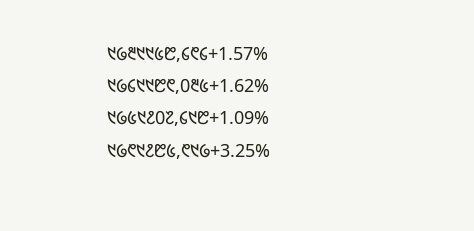᱑᱙᱓᱑᱑᱕᱘,᱔᱖᱔+1.57%
᱑᱙᱔᱑᱑᱘᱖,᱐᱓᱕+1.62%
᱑᱙᱕᱑᱒᱐᱗,᱔᱑᱘+1.09%
᱑᱙᱖᱑᱒᱘᱕,᱖᱑᱙+3.25%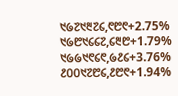᱑᱙᱗᱑᱓᱗᱔,᱖᱘᱖+2.75%
᱑᱙᱘᱑᱔᱔᱗,᱔᱓᱘+1.79%
᱑᱙᱙᱑᱖᱔᱖,᱙᱒᱔+3.76%
᱒᱐᱐᱑᱗᱘᱔,᱒᱘᱖+1.94%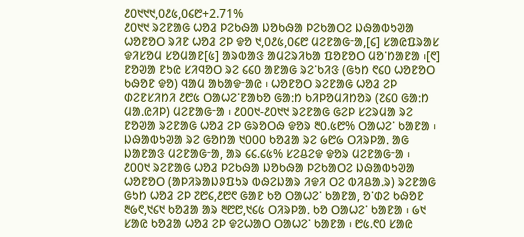᱒᱐᱑᱑᱑,᱐᱒᱕,᱐᱔᱘+2.71%
᱒᱐᱑᱑ ᱨᱮᱱᱟᱜ ᱦᱚᱲ ᱞᱮᱠᱷᱟ ᱡᱚᱠᱷᱟ ᱞᱮᱠᱟᱛᱮ ᱡᱷᱟᱵᱩᱣᱟ ᱦᱚᱱᱚᱛ ᱨᱤᱱ ᱦᱚᱲ ᱮᱞ ᱫᱚ ᱑,᱐᱒᱕,᱐᱔᱘ ᱢᱮᱱᱟᱜᱼᱟ,[᱔] ᱥᱟᱭᱯᱨᱟᱥ ᱫᱤᱥᱚᱢ ᱥᱚᱢᱟᱱ[᱕] ᱟᱨᱵᱟᱝ ᱟᱢᱮᱨᱤᱠᱟ ᱯᱚᱱᱚᱛ ᱢᱚᱸᱴᱟᱱᱟ ᱾[᱖] ᱱᱚᱣᱟ ᱱᱩᱭ ᱥᱤᱧᱚᱛ ᱨᱮ ᱔᱔᱐ ᱟᱱᱟᱜ ᱨᱮᱸᱠᱤᱝ (ᱜᱩᱴ ᱖᱔᱐ ᱦᱚᱱᱚᱛ ᱠᱷᱚᱱ ᱫᱚ) ᱧᱟᱢ ᱟᱠᱟᱫᱼᱟᱭ ᱾ ᱦᱚᱱᱚᱛ ᱨᱮᱱᱟᱜ ᱦᱚᱲ ᱮᱞ ᱰᱮᱱᱥᱤᱴᱤ ᱒᱘᱕ ᱛᱟᱦᱮᱸᱱᱟᱠᱚ ᱜᱟᱺᱴ ᱠᱤᱞᱚᱢᱤᱴᱚᱨ (᱗᱔᱐ ᱜᱟᱺᱴ ᱢᱟᱹᱭᱤᱞ) ᱢᱮᱱᱟᱜᱼᱟ ᱾ ᱒᱐᱐᱑-᱒᱐᱑᱑ ᱨᱮᱱᱟᱜ ᱜᱮᱞ ᱥᱮᱨᱢᱟ ᱨᱮ ᱱᱚᱣᱟ ᱨᱮᱱᱟᱜ ᱦᱚᱲ ᱮᱞ ᱜᱨᱚᱛᱷ ᱫᱚᱨ ᱓᱐.᱕᱘% ᱛᱟᱦᱮᱸ ᱠᱟᱱᱟ ᱾ ᱡᱷᱟᱵᱩᱣᱟ ᱨᱮ ᱜᱚᱴᱟ ᱑᱐᱐᱐ ᱠᱚᱲᱟ ᱨᱮ ᱙᱘᱙ ᱛᱤᱨᱞᱟᱹ ᱟᱜ ᱡᱟᱱᱟᱝ ᱢᱮᱱᱟᱜᱼᱟ, ᱟᱨ ᱔᱔.᱔᱕% ᱥᱮᱪᱮᱫ ᱫᱚᱨ ᱢᱮᱱᱟᱜᱼᱟ ᱾
᱒᱐᱐᱑ ᱨᱮᱱᱟᱜ ᱦᱚᱲ ᱞᱮᱠᱷᱟ ᱡᱚᱠᱷᱟ ᱞᱮᱠᱟᱛᱮ ᱡᱷᱟᱵᱩᱣᱟ ᱦᱚᱱᱚᱛ (ᱟᱞᱤᱨᱟᱡᱽᱯᱩᱨ ᱵᱷᱮᱡᱟᱨ ᱤᱫᱤ ᱛᱮ ᱵᱤᱪᱟᱹᱨ) ᱨᱮᱱᱟᱜ ᱜᱩᱴ ᱦᱚᱲ ᱮᱞ ᱗᱘᱔,᱒᱘᱖ ᱜᱟᱱ ᱠᱚ ᱛᱟᱦᱮᱸ ᱠᱟᱱᱟ, ᱚᱸᱰᱮ ᱠᱷᱚᱱ ᱓᱙᱖,᱑᱔᱑ ᱠᱚᱲᱟ ᱟᱨ ᱓᱘᱘,᱑᱔᱕ ᱛᱤᱨᱞᱟᱹ ᱠᱚ ᱛᱟᱦᱮᱸ ᱠᱟᱱᱟ ᱾ ᱙᱑ ᱥᱟᱭ ᱠᱚᱲᱟ ᱦᱚᱲ ᱮᱞ ᱫᱮᱦᱟᱛ ᱛᱟᱦᱮᱸ ᱠᱟᱱᱟ ᱾ ᱘᱕.᱖᱐ ᱥᱟᱭ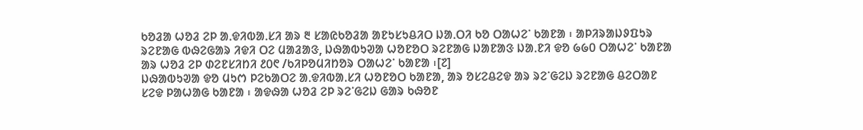ᱠᱚᱲᱟ ᱦᱚᱲ ᱮᱞ ᱟᱹᱫᱤᱵᱟᱹᱥᱤ ᱟᱨ ᱓ ᱥᱟᱭᱠᱚᱲᱟ ᱟᱱᱩᱥᱩᱪᱤᱛ ᱡᱟᱹᱛᱤ ᱠᱚ ᱛᱟᱦᱮᱸ ᱠᱟᱱᱟ ᱾ ᱟᱞᱤᱨᱟᱡᱽᱯᱩᱨ ᱨᱮᱱᱟᱜ ᱵᱷᱮᱜᱟᱨ ᱤᱫᱤ ᱛᱮ ᱢᱟᱲᱟᱝ, ᱡᱷᱟᱵᱩᱣᱟ ᱦᱚᱱᱚᱛ ᱨᱮᱱᱟᱜ ᱡᱟᱱᱟᱝ ᱡᱟᱹᱱᱤ ᱫᱚ ᱙᱙᱐ ᱛᱟᱦᱮᱸ ᱠᱟᱱᱟ ᱟᱨ ᱦᱚᱲ ᱮᱞ ᱰᱮᱱᱥᱤᱴᱤ ᱒᱐᱖ /ᱠᱤᱞᱚᱢᱤᱴᱚᱨ ᱛᱟᱦᱮᱸ ᱠᱟᱱᱟ ᱾[᱗]
ᱡᱷᱟᱵᱩᱣᱟ ᱫᱚ ᱢᱩᱬ ᱞᱮᱠᱟᱛᱮ ᱟᱹᱫᱤᱵᱟᱹᱥᱤ ᱦᱚᱱᱚᱛ ᱠᱟᱱᱟ, ᱟᱨ ᱚᱥᱮᱪᱮᱫ ᱟᱨ ᱨᱮᱸᱜᱮᱡ ᱨᱮᱱᱟᱜ ᱪᱮᱛᱟᱱ ᱥᱮᱫ ᱞᱟᱦᱟᱜ ᱠᱟᱱᱟ ᱾ ᱟᱫᱷᱟ ᱦᱚᱲ ᱮᱞ ᱨᱮᱸᱜᱮᱡ ᱜᱟᱨ ᱠᱷᱚᱱ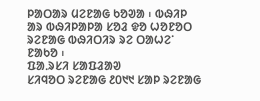ᱞᱟᱛᱟᱨ ᱢᱮᱱᱟᱜ ᱠᱚᱣᱟ ᱾ ᱵᱷᱤᱞ ᱟᱨ ᱵᱷᱤᱞᱟᱞᱟ ᱥᱚᱲ ᱫᱚ ᱦᱚᱱᱚᱛ ᱨᱮᱱᱟᱜ ᱵᱷᱤᱛᱤᱨ ᱨᱮ ᱛᱟᱦᱮᱸ ᱱᱟᱠᱚ ᱾
ᱯᱟᱹᱨᱥᱤ ᱥᱟᱯᱲᱟᱣ
ᱥᱤᱧᱚᱛ ᱨᱮᱱᱟᱜ ᱒᱐᱑᱑ ᱥᱟᱞ ᱨᱮᱱᱟᱜ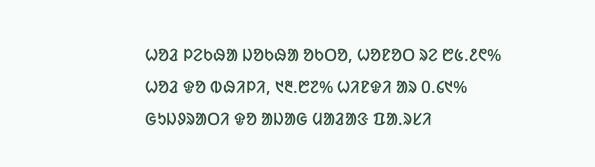ᱦᱚᱲ ᱞᱮᱠᱷᱟ ᱡᱚᱠᱷᱟ ᱚᱠᱛᱚ, ᱦᱚᱱᱚᱛ ᱨᱮ ᱘᱕.᱒᱖% ᱦᱚᱲ ᱫᱚ ᱵᱷᱤᱞᱤ, ᱑᱓.᱘᱗% ᱦᱤᱱᱫᱤ ᱟᱨ ᱐.᱔᱑% ᱜᱩᱡᱽᱨᱟᱛᱤ ᱫᱚ ᱟᱡᱟᱜ ᱢᱟᱲᱟᱝ ᱯᱟᱹᱨᱥᱤ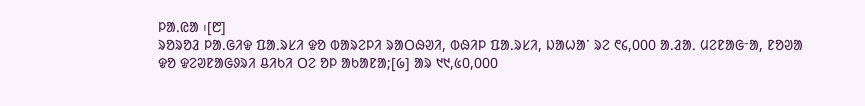ᱞᱟᱹᱭᱟ ᱾[᱘]
ᱨᱚᱨᱚᱲ ᱞᱟᱹᱜᱤᱫ ᱯᱟᱹᱨᱥᱤ ᱫᱚ ᱵᱟᱨᱮᱞᱤ ᱨᱟᱛᱷᱣᱤ, ᱵᱷᱤᱞ ᱯᱟᱹᱨᱥᱤ, ᱡᱟᱦᱟᱸ ᱨᱮ ᱖᱔,᱐᱐᱐ ᱟᱹᱲᱟᱹ ᱢᱮᱱᱟᱜᱼᱟ, ᱱᱚᱣᱟ ᱫᱚ ᱫᱮᱣᱱᱟᱜᱽᱨᱤ ᱪᱤᱠᱤ ᱛᱮ ᱚᱞ ᱟᱠᱟᱱᱟ;[᱙] ᱟᱨ ᱑᱑,᱕᱐,᱐᱐᱐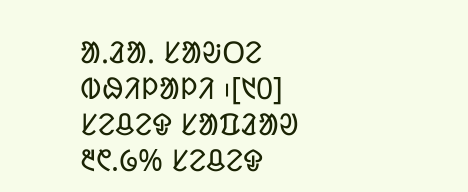ᱟᱹᱲᱟᱹ ᱥᱟᱶᱛᱮ ᱵᱷᱤᱞᱟᱞᱤ ᱾[᱑᱐]
ᱥᱮᱪᱮᱫ ᱥᱟᱯᱲᱟᱣ
᱓᱖.᱙% ᱥᱮᱪᱮᱫ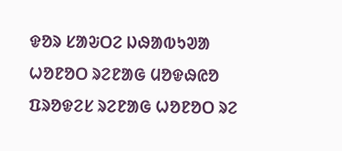ᱫᱚᱨ ᱥᱟᱶᱛᱮ ᱡᱷᱟᱵᱩᱣᱟ ᱦᱚᱱᱚᱛ ᱨᱮᱱᱟᱜ ᱢᱚᱫᱷᱭᱚ ᱯᱨᱚᱫᱮᱥ ᱨᱮᱱᱟᱜ ᱦᱚᱱᱚᱛ ᱨᱮ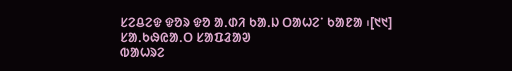ᱥᱮᱪᱮᱫ ᱫᱚᱨ ᱫᱚ ᱟᱹᱰᱤ ᱠᱟᱹᱡ ᱛᱟᱦᱮᱸ ᱠᱟᱱᱟ ᱾[᱑᱑]
ᱥᱟᱹᱠᱷᱭᱟᱹᱛ ᱥᱟᱯᱲᱟᱣ
ᱵᱟᱦᱨᱮ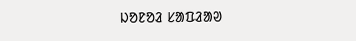ᱡᱚᱱᱚᱲ ᱥᱟᱯᱲᱟᱣ